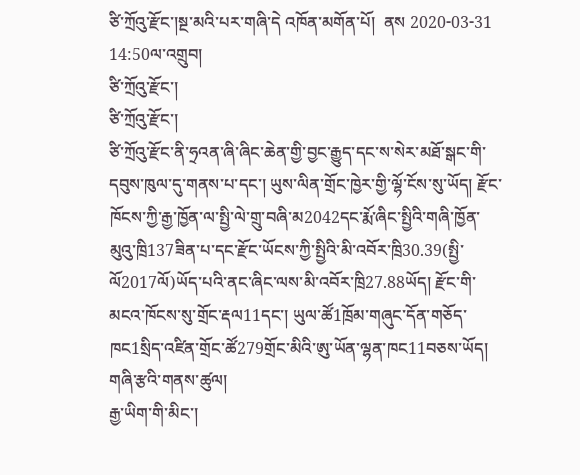ཙི་ཀྲོའུ་རྫོང་།སྔ་མའི་པར་གཞི་དེ འཁོན་མགོན་པོ།  ནས 2020-03-31 14:50ལ་འགྲུབ།
ཙི་ཀྲོའུ་རྫོང་།
ཙི་ཀྲོའུ་རྫོང་།
ཙི་ཀྲོའུ་རྫོང་ནི་ཧྲའན་ཞི་ཞིང་ཆེན་གྱི་བྱང་རྒྱུད་དང་ས་སེར་མཐོ་སྒང་གི་དབུས་ཁུལ་དུ་གནས་པ་དང་། ཡུས་ལིན་གྲོང་ཁྱེར་གྱི་ལྷོ་ངོས་སུ་ཡོད། རྫོང་ཁོངས་ཀྱི་རྒྱ་ཁྱོན་ལ་སྤྱི་ལེ་གྲུ་བཞི་མ2042དང་རྨོ་ཞིང་སྤྱིའི་གཞི་ཁྱོན་མུའུ་ཁྲི137ཟིན་པ་དང་རྫོང་ཡོངས་ཀྱི་སྤྱིའི་མི་འབོར་ཁྲི30.39(སྤྱི་ལོ2017ལོ)ཡོད་པའི་ནང་ཞིང་ལས་མི་འབོར་ཁྲི27.88ཡོད། རྫོང་གི་མངའ་ཁོངས་སུ་གྲོང་རྡལ11དང་། ཡུལ་ཚོ1ཁྲོམ་གཞུང་དོན་གཅོད་ཁང1སྲིད་འཛིན་གྲོང་ཚོ279གྲོང་མིའི་ཨུ་ཡོན་ལྷན་ཁང11བཅས་ཡོད།
གཞི་རྩའི་གནས་ཚུལ།
རྒྱ་ཡིག་གི་མིང་།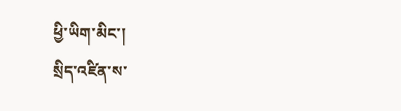ཕྱི་ཡིག་མིང་།
སྲིད་འཛིན་ས་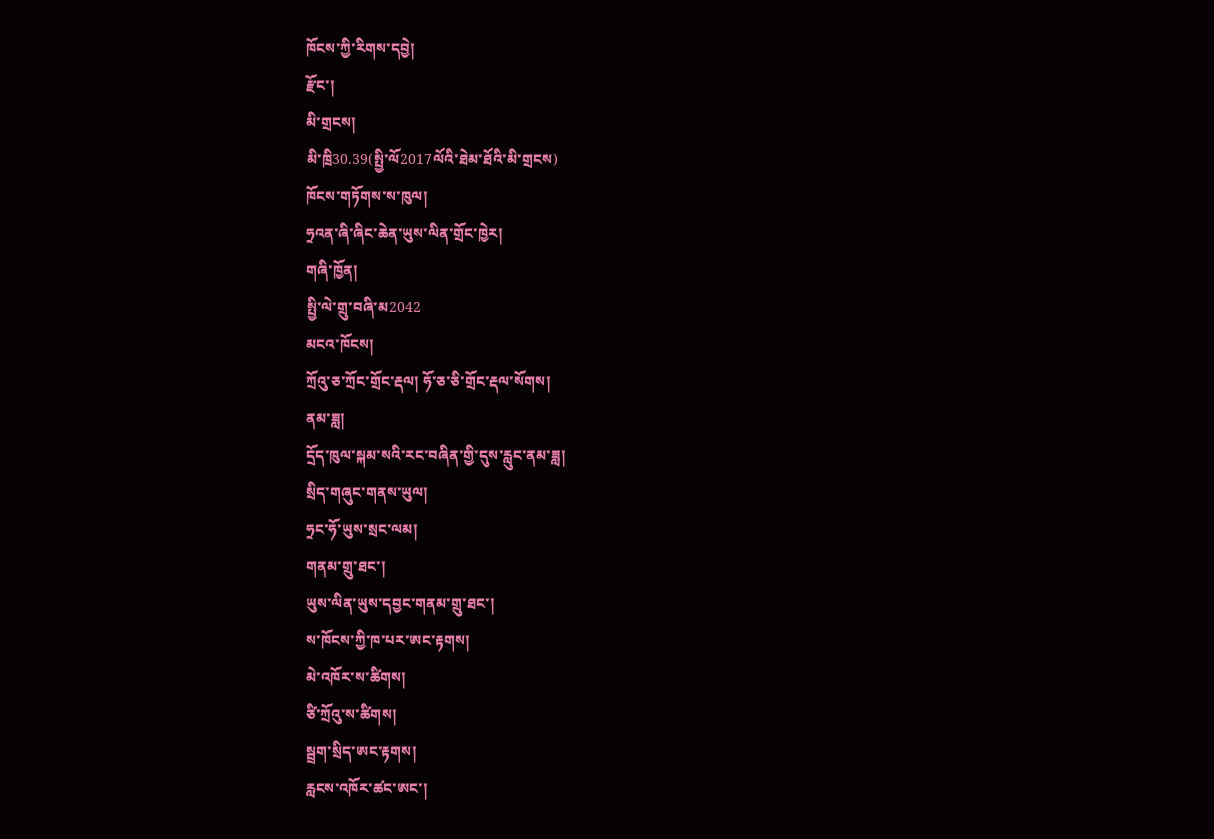ཁོངས་ཀྱི་རིགས་དབྱེ།
རྫོང་།
མི་གྲངས།
མི་ཁྲི30.39(སྤྱི་ལོ2017ལོའི་ཐེམ་ཐོའི་མི་གྲངས)
ཁོངས་གཏོགས་ས་ཁུལ།
ཧྲའན་ཞི་ཞིང་ཆེན་ཡུས་ལིན་གྲོང་ཁྱེར།
གཞི་ཁྱོན།
སྤྱི་ལེ་གྲུ་བཞི་མ2042
མངའ་ཁོངས།
ཀྲོའུ་ཅ་ཀྲོང་གྲོང་རྡལ། ཧོ་ཅ་ཅི་གྲོང་རྡལ་སོགས།
ནམ་ཟླ།
དྲོད་ཁུལ་སྐམ་སའི་རང་བཞིན་གྱི་དུས་རླུང་ནམ་ཟླ།
སྲིད་གཞུང་གནས་ཡུལ།
ཧྲང་ཧོ་ཡུས་སྲང་ལམ།
གནམ་གྲུ་ཐང་།
ཡུས་ལིན་ཡུས་དབྱང་གནམ་གྲུ་ཐང་།
ས་ཁོངས་ཀྱི་ཁ་པར་ཨང་རྟགས།
མེ་འཁོར་ས་ཚིགས།
ཙི་ཀྲོའུ་ས་ཚིགས།
སྦྲག་སྲིད་ཨང་རྟགས།
རླངས་འཁོར་ཚང་ཨང་།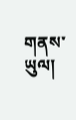གནས་ཡུལ།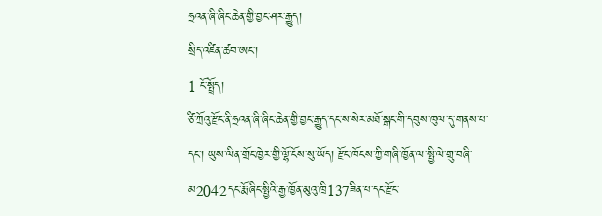ཧྲའན་ཞི་ཞིང་ཆེན་གྱི་བྱང་ཤར་རྒྱུད།
སྲིད་འཛིན་ཚབ་ཨང་།
1 ངོ་སྤྲོད།
ཙི་ཀྲོའུ་རྫོང་ནི་ཧྲའན་ཞི་ཞིང་ཆེན་གྱི་བྱང་རྒྱུད་དང་ས་སེར་མཐོ་སྒང་གི་དབུས་ཁུལ་དུ་གནས་པ་དང་། ཡུས་ལིན་གྲོང་ཁྱེར་གྱི་ལྷོ་ངོས་སུ་ཡོད། རྫོང་ཁོངས་ཀྱི་གཞི་ཁྱོན་ལ་སྤྱི་ལེ་གྲུ་བཞི་མ2042དང་རྨོ་ཞིང་སྤྱིའི་རྒྱ་ཁྱོན་མུའུ་ཁྲི137ཟིན་པ་དང་རྫོང་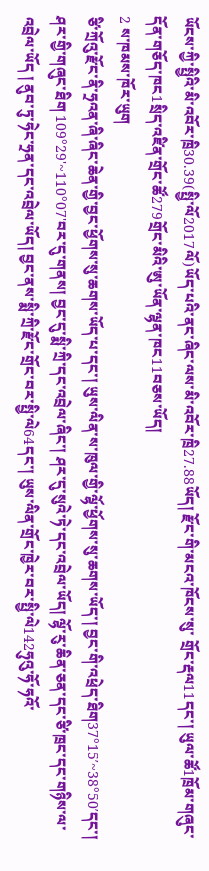ཡོངས་ཀྱི་སྤྱིའི་མི་འབོར་ཁྲི30.39(སྤྱི་ལོ2017ལོ)ཡོད་པའི་ནང་ཞིང་ལས་མི་འབོར་ཁྲི27.88ཡོད། རྫོང་གི་མངའ་ཁོངས་སུ་ གྲོང་རྡལ11དང་། ཡུལ་ཚོ1ཁྲོམ་གཞུང་དོན་གཅོད་ཁང1སྲིད་འཛིན་གྲོང་ཚོ279གྲོང་མིའི་ཨུ་ཡོན་ལྷན་ཁང11བཅས་ཡོད།
2 ས་ཁམས་ཁོར་ཡུག
ཙི་ཀྲོའུ་རྫོང་ནི་ཧྲའན་ཞི་ཞིང་ཆེན་གྱི་བྱང་ཕྱོགས་སུ་ཆགས་ཡོད་པ་དང་། ཡུས་ལིན་ས་ཁུལ་གྱི་ལྷོ་ཕྱོགས་སུ་ཆགས་ཡོད་། བྱང་གི་འཕྲེད་ཐིག37°15′~38°50′དང་། ཤར་གྱི་གཞུང་ཐིག 109°29'~110°07'བར་དུ་གནས། བྱང་དུ་སྨི་ཀྲི་དང་འབྲེལ་ཞིང་། ཤར་དུ་སུའེ་ཏེ་དང་འབྲེལ་ཡོད། ལྷོ་རུ་ཆིན་ཅན་དང་ཙི་ཁྲང་དང་གཉིས་ལ་འབྲེལ་ཡོད ། ནུབ་ཏུ་ཧེང་ཧྲན་དང་འབྲེལ་ཡོད། བྱང་ནས་སྨི་ཀྲི་རྫོང་གྲོང་བར་སྤྱི་ལེ64དང་། ཡུས་ལིན་གྲོང་ཁྱེར་བར་སྤྱི་ལེ142ཧུའུ་ཧོ་ཧའོ་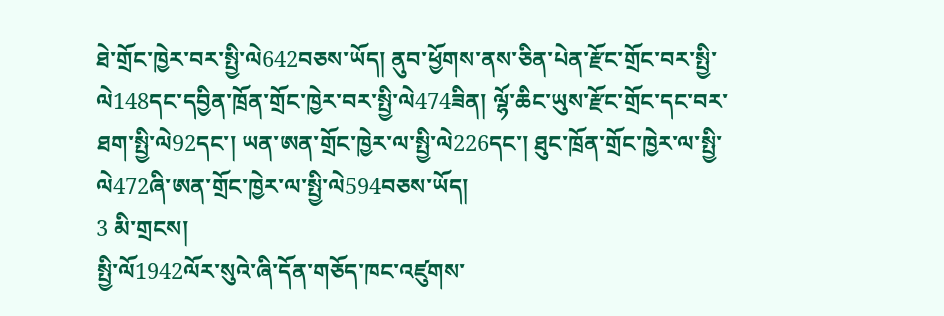ཐེ་གྲོང་ཁྱེར་བར་སྤྱི་ལེ642བཅས་ཡོད། ནུབ་ཕྱོགས་ནས་ཅིན་པེན་རྫོང་གྲོང་བར་སྤྱི་ལེ148དང་དབྱིན་ཁྲོན་གྲོང་ཁྱེར་བར་སྤྱི་ལེ474ཟིན། ལྷོ་ཆིང་ཡུས་རྫོང་གྲོང་དང་བར་ཐག་སྤྱི་ལེ92དང་། ཡན་ཨན་གྲོང་ཁྱེར་ལ་སྤྱི་ལེ226དང་། ཐུང་ཁྲོན་གྲོང་ཁྱེར་ལ་སྤྱི་ལེ472ཞི་ཨན་གྲོང་ཁྱེར་ལ་སྤྱི་ལེ594བཅས་ཡོད།
3 མི་གྲངས།
སྤྱི་ལོ1942ལོར་སུའེ་ཞི་དོན་གཅོད་ཁང་འཛུགས་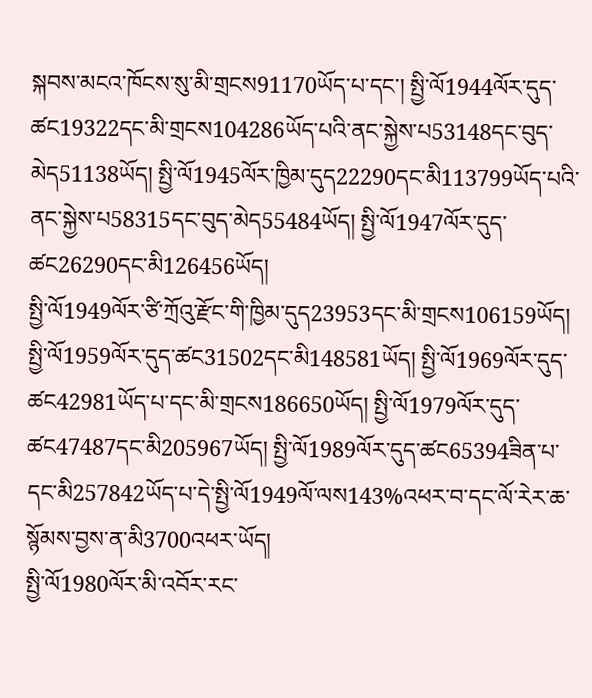སྐབས་མངའ་ཁོངས་སུ་མི་གྲངས91170ཡོད་པ་དང་། སྤྱི་ལོ1944ལོར་དུད་ཚང19322དང་མི་གྲངས104286ཡོད་པའི་ནང་སྐྱེས་པ53148དང་བུད་མེད51138ཡོད། སྤྱི་ལོ1945ལོར་ཁྱིམ་དུད22290དང་མི113799ཡོད་པའི་ནང་སྐྱེས་པ58315དང་བུད་མེད55484ཡོད། སྤྱི་ལོ1947ལོར་དུད་ཚང26290དང་མི126456ཡོད།
སྤྱི་ལོ1949ལོར་ཙི་ཀྲོའུ་རྫོང་གི་ཁྱིམ་དུད23953དང་མི་གྲངས106159ཡོད། སྤྱི་ལོ1959ལོར་དུད་ཚང31502དང་མི148581ཡོད། སྤྱི་ལོ1969ལོར་དུད་ཚང42981ཡོད་པ་དང་མི་གྲངས186650ཡོད། སྤྱི་ལོ1979ལོར་དུད་ཚང47487དང་མི205967ཡོད། སྤྱི་ལོ1989ལོར་དུད་ཚང65394ཟིན་པ་དང་མི257842ཡོད་པ་དེ་སྤྱི་ལོ1949ལོ་ལས143%འཕར་བ་དང་ལོ་རེར་ཆ་སྙོམས་བྱས་ན་མི3700འཕར་ཡོད།
སྤྱི་ལོ1980ལོར་མི་འབོར་རང་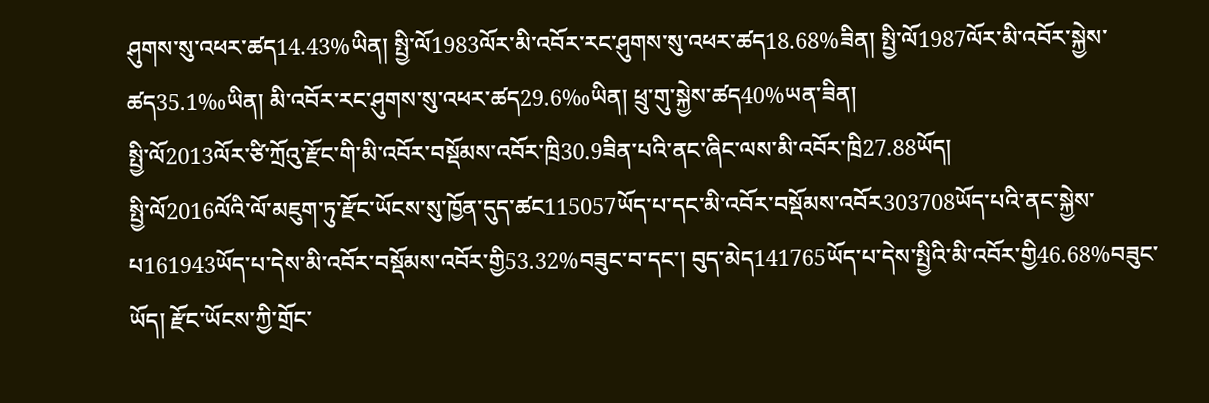ཤུགས་སུ་འཕར་ཚད14.43%ཡིན། སྤྱི་ལོ1983ལོར་མི་འབོར་རང་ཤུགས་སུ་འཕར་ཚད18.68%ཟིན། སྤྱི་ལོ1987ལོར་མི་འབོར་སྐྱེས་ཚད35.1‰ཡིན། མི་འབོར་རང་ཤུགས་སུ་འཕར་ཚད29.6‰ཡིན། ཕྲུ་གུ་སྐྱེས་ཚད40%ཡན་ཟིན།
སྤྱི་ལོ2013ལོར་ཙི་ཀྲོའུ་རྫོང་གི་མི་འབོར་བསྡོམས་འབོར་ཁྲི30.9ཟིན་པའི་ནང་ཞིང་ལས་མི་འབོར་ཁྲི27.88ཡོད།
སྤྱི་ལོ2016ལོའི་ལོ་མཇུག་ཏུ་རྫོང་ཡོངས་སུ་ཁྱོན་དུད་ཚང115057ཡོད་པ་དང་མི་འབོར་བསྡོམས་འབོར303708ཡོད་པའི་ནང་སྐྱེས་པ161943ཡོད་པ་དེས་མི་འབོར་བསྡོམས་འབོར་གྱི53.32%བཟུང་བ་དང་། བུད་མེད141765ཡོད་པ་དེས་སྤྱིའི་མི་འབོར་གྱི46.68%བཟུང་ཡོད། རྫོང་ཡོངས་ཀྱི་གྲོང་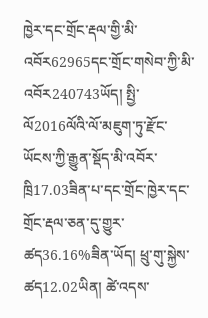ཁྱེར་དང་གྲོང་རྡལ་གྱི་མི་འབོར62965དང་གྲོང་གསེབ་ཀྱི་མི་འབོར240743ཡོད། སྤྱི་ལོ2016ལོའི་ལོ་མཇུག་ཏུ་རྫོང་ཡོངས་ཀྱི་རྒྱུན་སྡོད་མི་འབོར་ཁྲི17.03ཟིན་པ་དང་གྲོང་ཁྱེར་དང་གྲོང་རྡལ་ཅན་དུ་གྱུར་ཚད36.16%ཟིན་ཡོད། ཕྲུ་གུ་སྐྱེས་ཚད12.02ཡིན། ཚེ་འདས་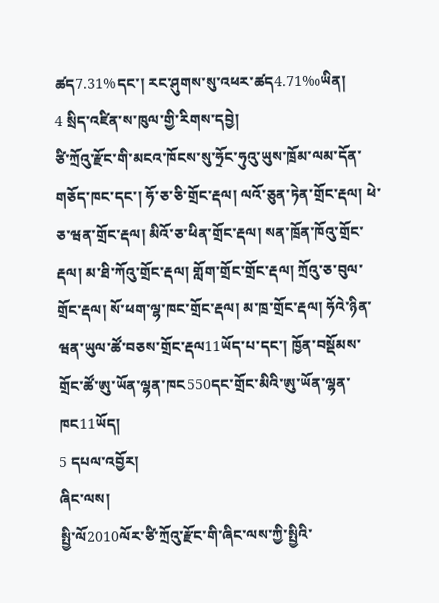ཚད7.31%དང་། རང་ཤུགས་སུ་འཕར་ཚད4.71‰ཡིན།
4 སྲིད་འཛིན་ས་ཁུལ་གྱི་རིགས་དབྱེ།
ཙི་ཀྲོའུ་རྫོང་གི་མངའ་ཁོངས་སུ་ཧྲོང་ཧུའུ་ཡུས་ཁྲོམ་ལམ་དོན་གཅོད་ཁང་དང་། ཧོ་ཅ་ཅི་གྲོང་རྡལ། ལའོ་ཅུན་ཏེན་གྲོང་རྡལ། ཕེ་ཅ་ཝན་གྲོང་རྡལ། མིའོ་ཅ་ཕིན་གྲོང་རྡལ། སན་ཁྲོན་ཁོའུ་གྲོང་རྡལ། མ་ཐི་ཀོའུ་གྲོང་རྡལ། གློག་གྲོང་གྲོང་རྡལ། ཀྲོའུ་ཅ་བུལ་གྲོང་རྡལ། སོ་ཕག་ལྷ་ཁང་གྲོང་རྡལ། མ་ཁྲ་གྲོང་རྡལ། ཧོའེ་ཉིན་ཝན་ཡུལ་ཚོ་བཅས་གྲོང་རྡལ11ཡོད་པ་དང་། ཁྱོན་བསྡོམས་གྲོང་ཚོ་ཨུ་ཡོན་ལྷན་ཁང550དང་གྲོང་མིའི་ཨུ་ཡོན་ལྷན་ཁང11ཡོད།
5 དཔལ་འབྱོར།
ཞིང་ལས།
སྤྱི་ལོ2010ལོར་ཙི་ཀྲོའུ་རྫོང་གི་ཞིང་ལས་ཀྱི་སྤྱིའི་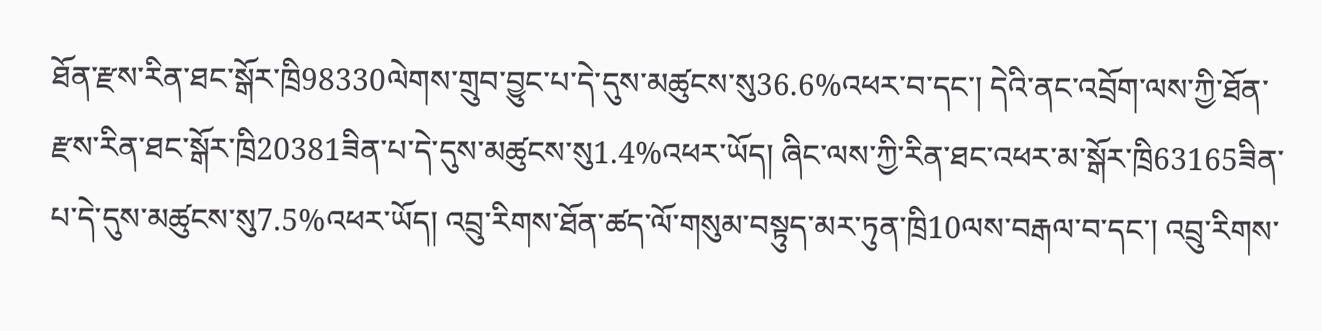ཐོན་རྫས་རིན་ཐང་སྒོར་ཁྲི98330ལེགས་གྲུབ་བྱུང་པ་དེ་དུས་མཚུངས་སུ36.6%འཕར་བ་དང་། དེའི་ནང་འབྲོག་ལས་ཀྱི་ཐོན་རྫས་རིན་ཐང་སྒོར་ཁྲི20381ཟིན་པ་དེ་དུས་མཚུངས་སུ1.4%འཕར་ཡོད། ཞིང་ལས་ཀྱི་རིན་ཐང་འཕར་མ་སྒོར་ཁྲི63165ཟིན་པ་དེ་དུས་མཚུངས་སུ7.5%འཕར་ཡོད། འབྲུ་རིགས་ཐོན་ཚད་ལོ་གསུམ་བསྟུད་མར་ཏུན་ཁྲི10ལས་བརྒལ་བ་དང་། འབྲུ་རིགས་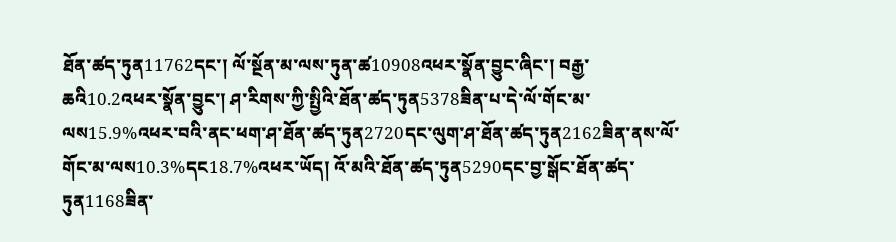ཐོན་ཚད་ཏུན11762དང་། ལོ་སྔོན་མ་ལས་ཏུན་ཚ10908འཕར་སྣོན་བྱུང་ཞིང་། བརྒྱ་ཆའི10.2འཕར་སྣོན་བྱུང་། ཤ་རིགས་ཀྱི་སྤྱིའི་ཐོན་ཚད་ཏུན5378ཟིན་པ་དེ་ལོ་གོང་མ་ལས15.9%འཕར་བའི་ནང་ཕག་ཤ་ཐོན་ཚད་ཏུན2720དང་ལུག་ཤ་ཐོན་ཚད་ཏུན2162ཟིན་ནས་ལོ་གོང་མ་ལས10.3%དང18.7%འཕར་ཡོད། འོ་མའི་ཐོན་ཚད་ཏུན5290དང་བྱ་སྒོང་ཐོན་ཚད་ཏུན1168ཟིན་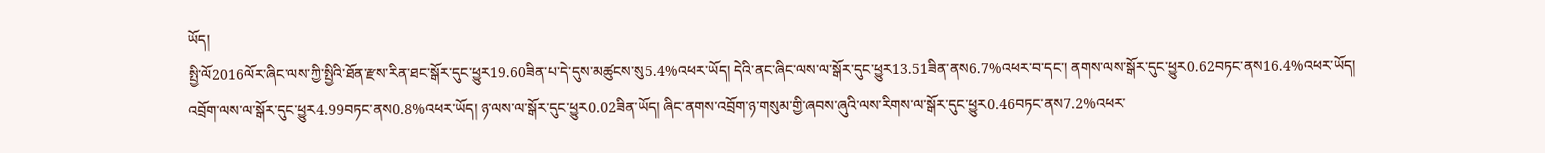ཡོད།
སྤྱི་ལོ2016ལོར་ཞིང་ལས་ཀྱི་སྤྱིའི་ཐོན་རྫས་རིན་ཐང་སྒོར་དུང་ཕྱུར19.60ཟིན་པ་དེ་དུས་མཚུངས་སུ5.4%འཕར་ཡོད། དེའི་ནང་ཞིང་ལས་ལ་སྒོར་དུང་ཕྱུར13.51ཟིན་ནས6.7%འཕར་བ་དང་། ནགས་ལས་སྒོར་དུང་ཕྱུར0.62བཏང་ནས16.4%འཕར་ཡོད། འབྲོག་ལས་ལ་སྒོར་དུང་ཕྱུར4.99བཏང་ནས0.8%འཕར་ཡོད། ཉ་ལས་ལ་སྒོར་དུང་ཕྱུར0.02ཟིན་ཡོད། ཞིང་ནགས་འབྲོག་ཉ་གསུམ་གྱི་ཞབས་ཞུའི་ལས་རིགས་ལ་སྒོར་དུང་ཕྱུར0.46བཏང་ནས7.2%འཕར་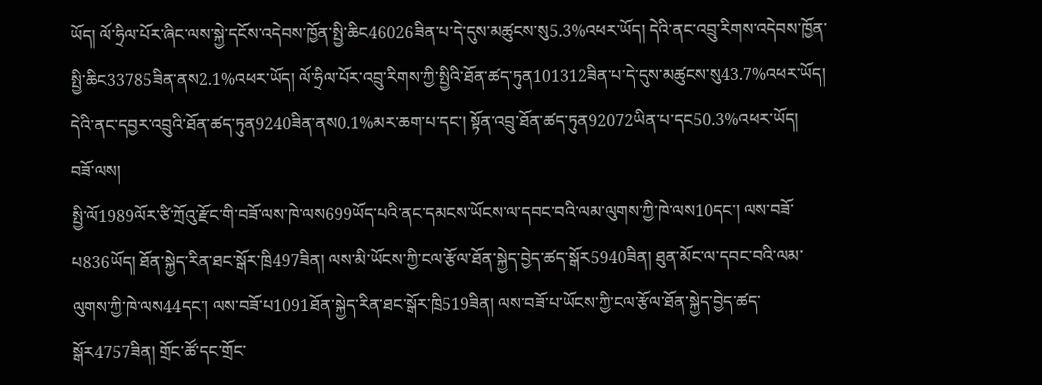ཡོད། ལོ་ཧྲིལ་པོར་ཞིང་ལས་སྐྱེ་དངོས་འདེབས་ཁྱོན་སྤྱི་ཆིང46026ཟིན་པ་དེ་དུས་མཚུངས་སུ5.3%འཕར་ཡོད། དེའི་ནང་འབྲུ་རིགས་འདེབས་ཁྱོན་སྤྱི་ཆིང33785ཟིན་ནས2.1%འཕར་ཡོད། ལོ་ཧྲིལ་པོར་འབྲུ་རིགས་ཀྱི་སྤྱིའི་ཐོན་ཚད་ཏུན101312ཟིན་པ་དེ་དུས་མཚུངས་སུ43.7%འཕར་ཡོད། དེའི་ནང་དབྱར་འབྲུའི་ཐོན་ཚད་ཏུན9240ཟིན་ནས0.1%མར་ཆག་པ་དང་། སྟོན་འབྲུ་ཐོན་ཚད་ཏུན92072ཡིན་པ་དང50.3%འཕར་ཡོད།
བཟོ་ལས།
སྤྱི་ལོ1989ལོར་ཙི་ཀྲོའུ་རྫོང་གི་བཟོ་ལས་ཁེ་ལས699ཡོད་པའི་ནང་དམངས་ཡོངས་ལ་དབང་བའི་ལམ་ལུགས་ཀྱི་ཁེ་ལས10དང་། ལས་བཟོ་པ836ཡོད། ཐོན་སྐྱེད་རིན་ཐང་སྒོར་ཁྲི497ཟིན། ལས་མི་ཡོངས་ཀྱི་ངལ་རྩོལ་ཐོན་སྐྱེད་བྱེད་ཚད་སྒོར5940ཟིན། ཐུན་མོང་ལ་དབང་བའི་ལམ་ལུགས་ཀྱི་ཁེ་ལས44དང་། ལས་བཟོ་པ1091ཐོན་སྐྱེད་རིན་ཐང་སྒོར་ཁྲི519ཟིན། ལས་བཟོ་པ་ཡོངས་ཀྱི་ངལ་རྩོལ་ཐོན་སྐྱེད་བྱེད་ཚད་སྒོར4757ཟིན། གྲོང་ཚོ་དང་གྲོང་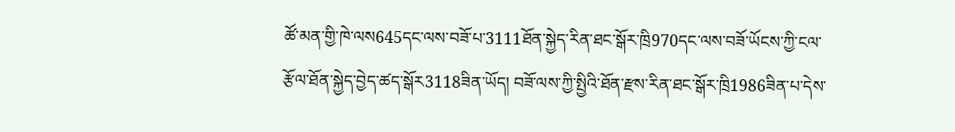ཚོ་མན་གྱི་ཁེ་ལས645དང་ལས་བཟོ་པ་3111ཐོན་སྐྱེད་རིན་ཐང་སྒོར་ཁྲི970དང་ལས་བཟོ་ཡོངས་ཀྱི་ངལ་རྩོལ་ཐོན་སྐྱེད་བྱེད་ཚད་སྒོར3118ཟིན་ཡོད། བཟོ་ལས་ཀྱི་སྤྱིའི་ཐོན་རྫས་རིན་ཐང་སྒོར་ཁྲི1986ཟིན་པ་དེས་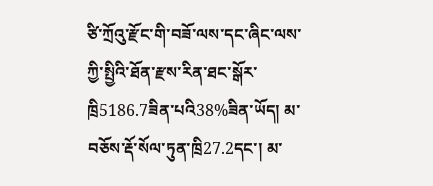ཙི་ཀྲོའུ་རྫོང་གི་བཟོ་ལས་དང་ཞིང་ལས་ཀྱི་སྤྱིའི་ཐོན་རྫས་རིན་ཐང་སྒོར་ཁྲི5186.7ཟིན་པའི38%ཟིན་ཡོད། མ་བཅོས་རྡོ་སོལ་ཏུན་ཁྲི27.2དང་། མ་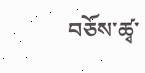བཅོས་ཚྭ་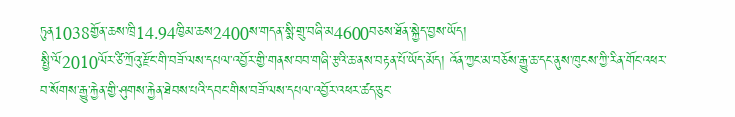ཏུན1038གྱོན་ཆས་ཁྲི14.94ཁྱིམ་ཆས2400ས་གདན་སྨི་གྲུ་བཞི་མ4600བཅས་ཐོན་སྐྱེད་བྱས་ཡོད།
སྤྱི་ལོ2010ལོར་ཙི་ཀྲོའུ་རྫོང་གི་བཟོ་ལས་དཔལ་འབྱོར་གྱི་གནས་བབ་གཞི་རྩའི་ཆ་ནས་བརྟན་པོ་ཡོད་མོད། འོན་ཀྱང་མ་བཅོས་རྒྱུ་ཆ་དང་ནུས་ཁུངས་ཀྱི་རིན་གོང་འཕར་བ་སོགས་རྒྱུ་རྐྱེན་གྱི་ཤུགས་རྐྱེན་ཐེབས་པའི་དབང་གིས་བཟོ་ལས་དཔལ་འབྱོར་འཕར་ཚད་ཅུང་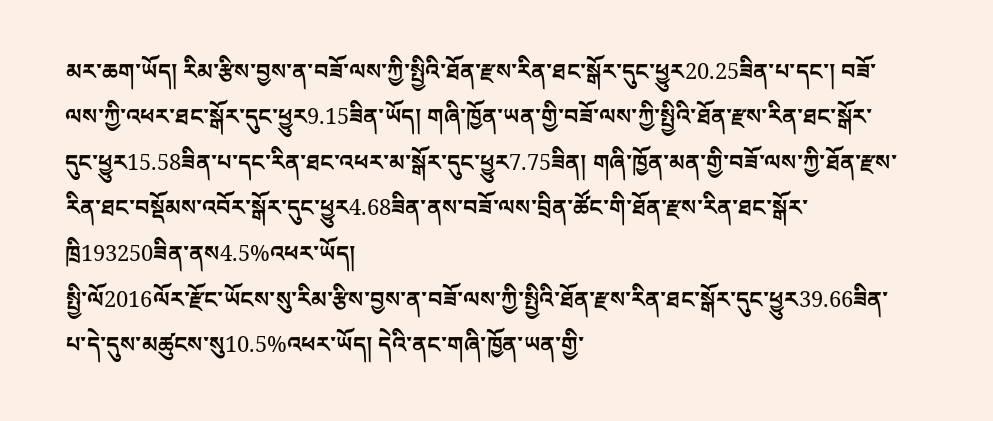མར་ཆག་ཡོད། རིམ་རྩིས་བྱས་ན་བཟོ་ལས་ཀྱི་སྤྱིའི་ཐོན་རྫས་རིན་ཐང་སྒོར་དུང་ཕྱུར20.25ཟིན་པ་དང་། བཟོ་ལས་ཀྱི་འཕར་ཐང་སྒོར་དུང་ཕྱུར9.15ཟིན་ཡོད། གཞི་ཁྱོན་ཡན་གྱི་བཟོ་ལས་ཀྱི་སྤྱིའི་ཐོན་རྫས་རིན་ཐང་སྒོར་དུང་ཕྱུར15.58ཟིན་པ་དང་རིན་ཐང་འཕར་མ་སྒོར་དུང་ཕྱུར7.75ཟིན། གཞི་ཁྱོན་མན་གྱི་བཟོ་ལས་ཀྱི་ཐོན་རྫས་རིན་ཐང་བསྡོམས་འབོར་སྒོར་དུང་ཕྱུར4.68ཟིན་ནས་བཟོ་ལས་བྲིན་ཚོང་གི་ཐོན་རྫས་རིན་ཐང་སྒོར་ཁྲི193250ཟིན་ནས4.5%འཕར་ཡོད།
སྤྱི་ལོ2016ལོར་རྫོང་ཡོངས་སུ་རིམ་རྩིས་བྱས་ན་བཟོ་ལས་ཀྱི་སྤྱིའི་ཐོན་རྫས་རིན་ཐང་སྒོར་དུང་ཕྱུར39.66ཟིན་པ་དེ་དུས་མཚུངས་སུ10.5%འཕར་ཡོད། དེའི་ནང་གཞི་ཁྱོན་ཡན་གྱི་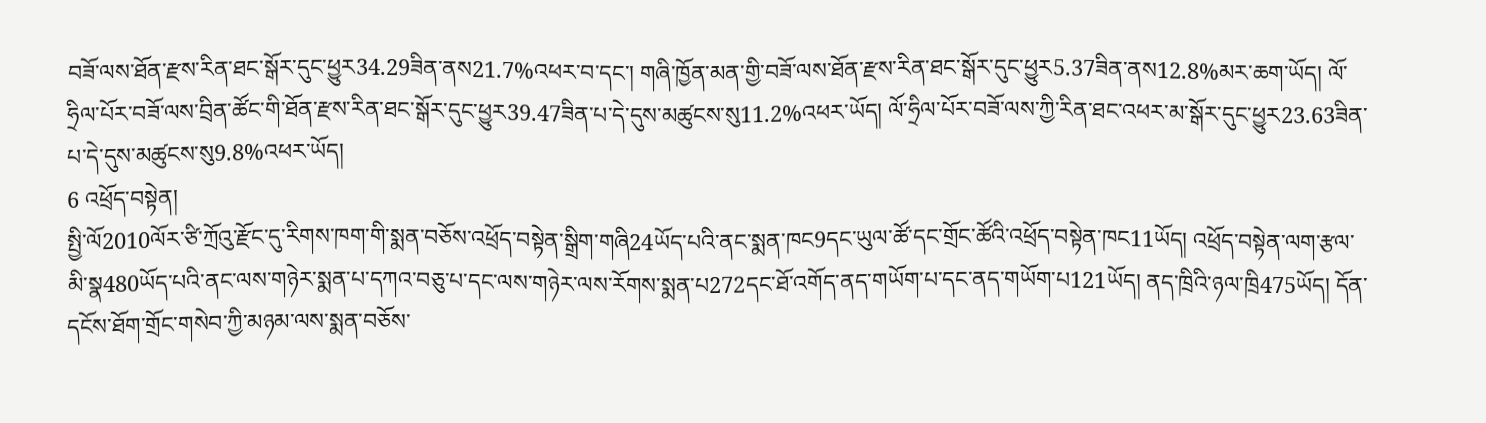བཟོ་ལས་ཐོན་རྫས་རིན་ཐང་སྒོར་དུང་ཕྱུར34.29ཟིན་ནས21.7%འཕར་བ་དང་། གཞི་ཁྱོན་མན་གྱི་བཟོ་ལས་ཐོན་རྫས་རིན་ཐང་སྒོར་དུང་ཕྱུར5.37ཟིན་ནས12.8%མར་ཆག་ཡོད། ལོ་ཧྲིལ་པོར་བཟོ་ལས་བྲིན་ཚོང་གི་ཐོན་རྫས་རིན་ཐང་སྒོར་དུང་ཕྱུར39.47ཟིན་པ་དེ་དུས་མཚུངས་སུ11.2%འཕར་ཡོད། ལོ་ཧྲིལ་པོར་བཟོ་ལས་ཀྱི་རིན་ཐང་འཕར་མ་སྒོར་དུང་ཕྱུར23.63ཟིན་པ་དེ་དུས་མཚུངས་སུ9.8%འཕར་ཡོད།
6 འཕྲོད་བསྟེན།
སྤྱི་ལོ2010ལོར་ཙི་ཀྲོའུ་རྫོང་དུ་རིགས་ཁག་གི་སྨན་བཅོས་འཕྲོད་བསྟེན་སྒྲིག་གཞི24ཡོད་པའི་ནང་སྨན་ཁང9དང་ཡུལ་ཚོ་དང་གྲོང་ཚོའི་འཕྲོད་བསྟེན་ཁང11ཡོད། འཕྲོད་བསྟེན་ལག་རྩལ་མི་སྣ480ཡོད་པའི་ནང་ལས་གཉེར་སྨན་པ་དཀའ་བཅུ་པ་དང་ལས་གཉེར་ལས་རོགས་སྨན་པ272དང་ཐོ་འགོད་ནད་གཡོག་པ་དང་ནད་གཡོག་པ121ཡོད། ནད་ཁྲིའི་ཉལ་ཁྲི475ཡོད། དོན་དངོས་ཐོག་གྲོང་གསེབ་ཀྱི་མཉམ་ལས་སྨན་བཅོས་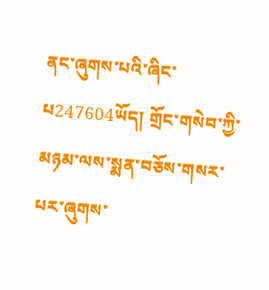ནང་ཞུགས་པའི་ཞིང་པ247604ཡོད། གྲོང་གསེབ་ཀྱི་མཉམ་ལས་སྨན་བཅོས་གསར་པར་ཞུགས་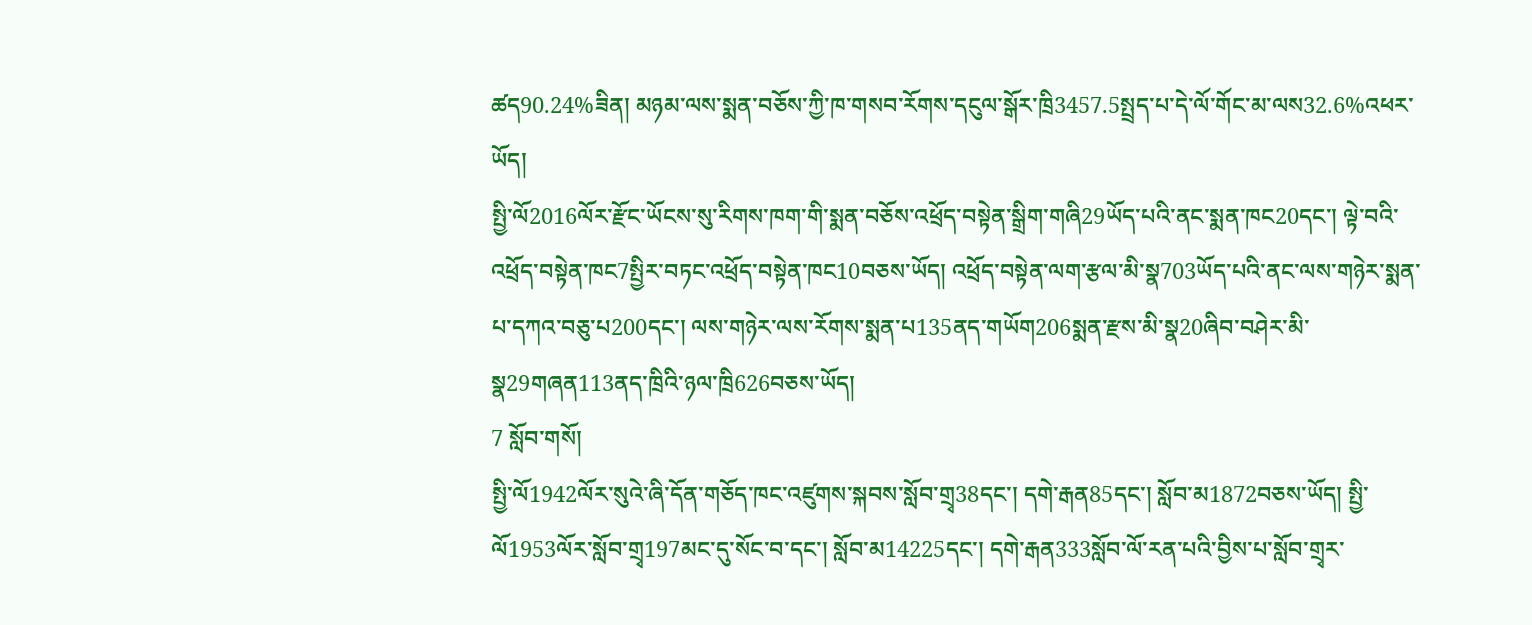ཚད90.24%ཟིན། མཉམ་ལས་སྨན་བཅོས་ཀྱི་ཁ་གསབ་རོགས་དངུལ་སྒོར་ཁྲི3457.5སྤྲད་པ་དེ་ལོ་གོང་མ་ལས32.6%འཕར་ཡོད།
སྤྱི་ལོ2016ལོར་རྫོང་ཡོངས་སུ་རིགས་ཁག་གི་སྨན་བཅོས་འཕྲོད་བསྟེན་སྒྲིག་གཞི29ཡོད་པའི་ནང་སྨན་ཁང20དང་། ལྟེ་བའི་འཕྲོད་བསྟེན་ཁང7སྤྱིར་བཏང་འཕྲོད་བསྟེན་ཁང10བཅས་ཡོད། འཕྲོད་བསྟེན་ལག་རྩལ་མི་སྣ703ཡོད་པའི་ནང་ལས་གཉེར་སྨན་པ་དཀའ་བཅུ་པ200དང་། ལས་གཉེར་ལས་རོགས་སྨན་པ135ནད་གཡོག206སྨན་རྫས་མི་སྣ20ཞིབ་བཤེར་མི་སྣ29གཞན113ནད་ཁྲིའི་ཉལ་ཁྲི626བཅས་ཡོད།
7 སློབ་གསོ།
སྤྱི་ལོ1942ལོར་སུའེ་ཞི་དོན་གཅོད་ཁང་འཛུགས་སྐབས་སློབ་གྲྭ38དང་། དགེ་རྒན85དང་། སློབ་མ1872བཅས་ཡོད། སྤྱི་ལོ1953ལོར་སློབ་གྲྭ197མང་དུ་སོང་བ་དང་། སློབ་མ14225དང་། དགེ་རྒན333སློབ་ལོ་རན་པའི་བྱིས་པ་སློབ་གྲྭར་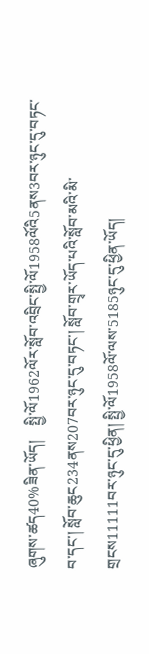ཞུགས་ཚད40%ཟིན་ཡོད།    སྤྱི་ལོ1962ལོར་སློབ་འབྲིང་སྤྱི་ལོ1958ལོའི5ནས3བར་ཉུང་དུ་བཏང་བ་དང་། སློབ་ཆུང234ནས207བར་ཉུང་དུ་བཏང་། སློབ་གྲྭར་ཡོད་པའི་སློབ་མའི་མི་གྲངས11111བར་ཉུང་དུ་ཕྱིན། སྤྱི་ལོ1958ལོ་ལས་5185ཉུང་དུ་ཕྱིན་ཡོད།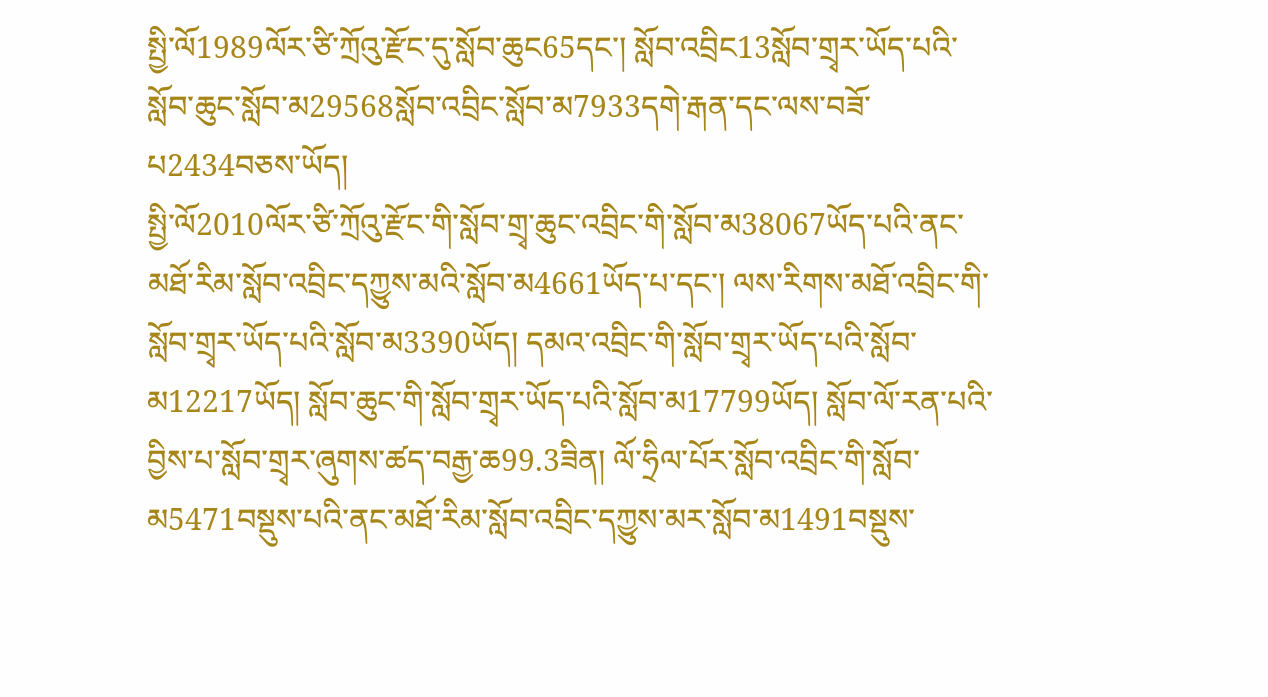སྤྱི་ལོ1989ལོར་ཙི་ཀྲོའུ་རྫོང་དུ་སློབ་ཆུང65དང་། སློབ་འབྲིང13སློབ་གྲྭར་ཡོད་པའི་སློབ་ཆུང་སློབ་མ29568སློབ་འབྲིང་སློབ་མ7933དགེ་རྒན་དང་ལས་བཟོ་པ2434བཅས་ཡོད།
སྤྱི་ལོ2010ལོར་ཙི་ཀྲོའུ་རྫོང་གི་སློབ་གྲྭ་ཆུང་འབྲིང་གི་སློབ་མ38067ཡོད་པའི་ནང་མཐོ་རིམ་སློབ་འབྲིང་དཀྱུས་མའི་སློབ་མ4661ཡོད་པ་དང་། ལས་རིགས་མཐོ་འབྲིང་གི་སློབ་གྲྭར་ཡོད་པའི་སློབ་མ3390ཡོད། དམའ་འབྲིང་གི་སློབ་གྲྭར་ཡོད་པའི་སློབ་མ12217ཡོད། སློབ་ཆུང་གི་སློབ་གྲྭར་ཡོད་པའི་སློབ་མ17799ཡོད། སློབ་ལོ་རན་པའི་བྱིས་པ་སློབ་གྲྭར་ཞུགས་ཚད་བརྒྱ་ཆ99.3ཟིན། ལོ་ཧྲིལ་པོར་སློབ་འབྲིང་གི་སློབ་མ5471བསྡུས་པའི་ནང་མཐོ་རིམ་སློབ་འབྲིང་དཀྱུས་མར་སློབ་མ1491བསྡུས་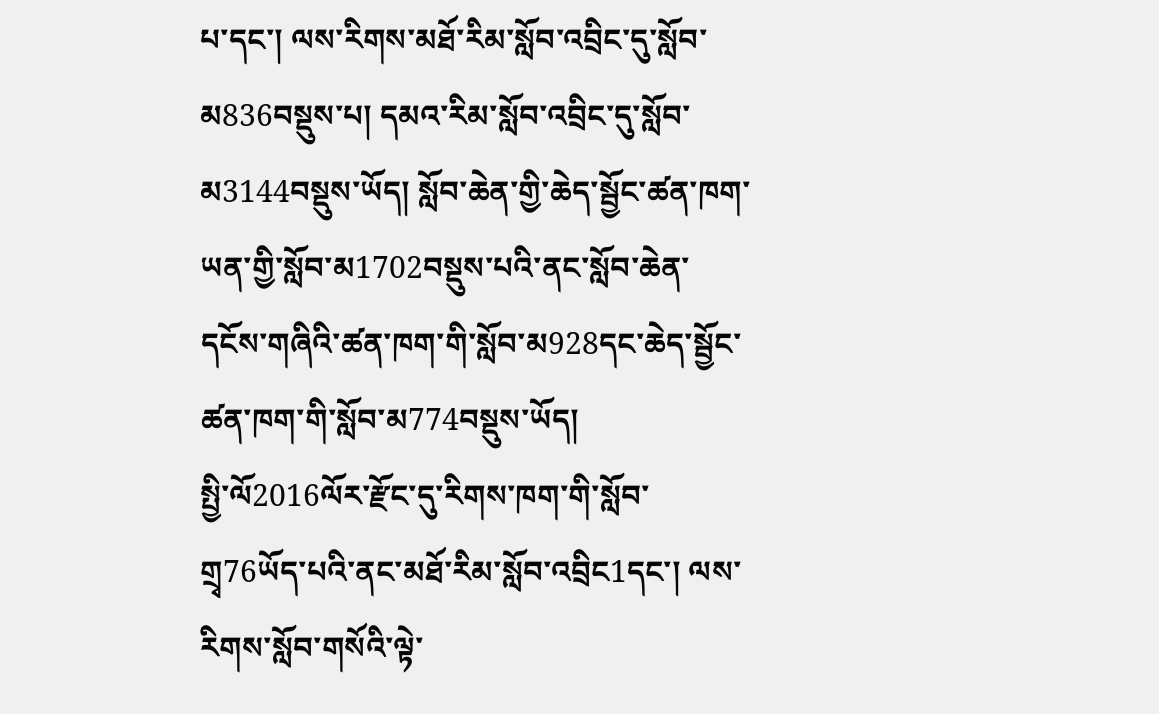པ་དང་། ལས་རིགས་མཐོ་རིམ་སློབ་འབྲིང་དུ་སློབ་མ836བསྡུས་པ། དམའ་རིམ་སློབ་འབྲིང་དུ་སློབ་མ3144བསྡུས་ཡོད། སློབ་ཆེན་གྱི་ཆེད་སྦྱོང་ཚན་ཁག་ཡན་གྱི་སློབ་མ1702བསྡུས་པའི་ནང་སློབ་ཆེན་དངོས་གཞིའི་ཚན་ཁག་གི་སློབ་མ928དང་ཆེད་སྦྱོང་ཚན་ཁག་གི་སློབ་མ774བསྡུས་ཡོད།
སྤྱི་ལོ2016ལོར་རྫོང་དུ་རིགས་ཁག་གི་སློབ་གྲྭ76ཡོད་པའི་ནང་མཐོ་རིམ་སློབ་འབྲིང1དང་། ལས་རིགས་སློབ་གསོའི་ལྟེ་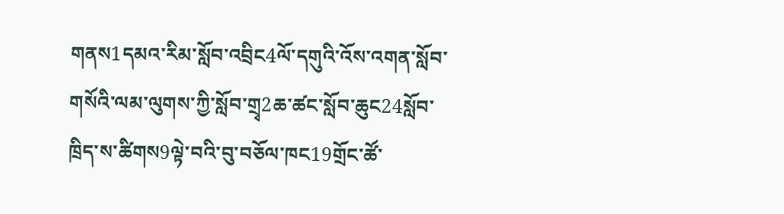གནས1དམའ་རིམ་སློབ་འབྲིང4ལོ་དགུའི་འོས་འགན་སློབ་གསོའི་ལམ་ལུགས་ཀྱི་སློབ་གྲྭ2ཆ་ཚང་སློབ་ཆུང24སློབ་ཁྲིད་ས་ཚིགས9ལྟེ་བའི་བུ་བཅོལ་ཁང19གྲོང་ཚོ་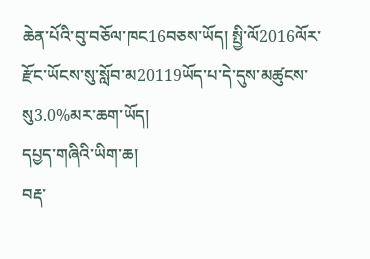ཆེན་པོའི་བུ་བཅོལ་ཁང16བཅས་ཡོད། སྤྱི་ལོ2016ལོར་རྫོང་ཡོངས་སུ་སློབ་མ20119ཡོད་པ་དེ་དུས་མཚུངས་སུ3.0%མར་ཆག་ཡོད།
དཔྱད་གཞིའི་ཡིག་ཆ།
བརྡ་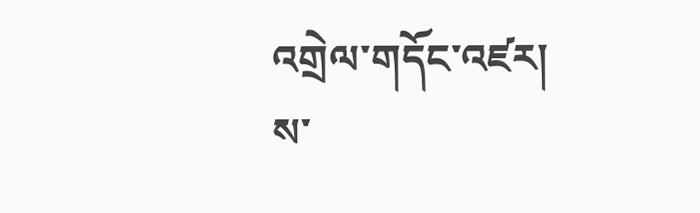འགྲེལ་གདོང་འཛར།
ས་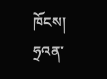ཁོངས། ཧྲའན་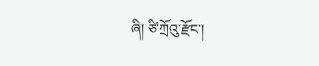ཞི། ཙི་ཀྲོའུ་རྫོང་།